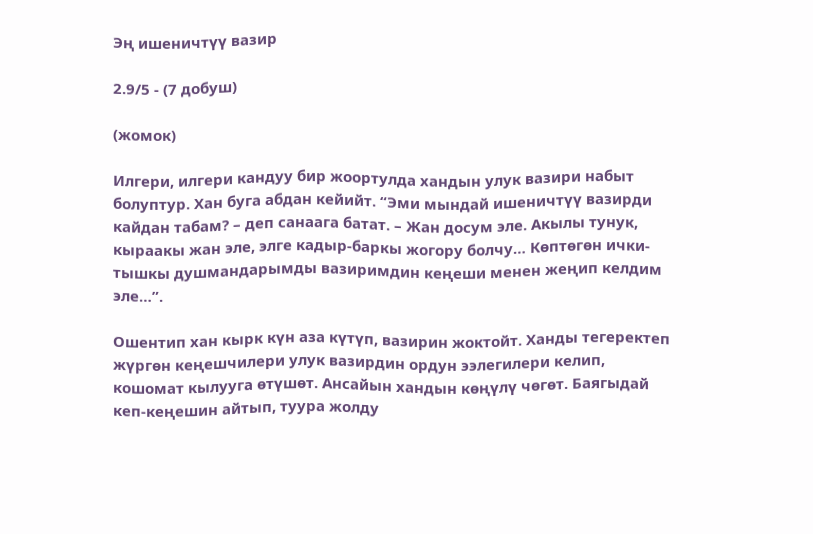Эң ишеничтүү вазир

2.9/5 - (7 добуш)

(жомок)

Илгери, илгери кандуу бир жоортулда хандын улук вазири набыт болуптур. Хан буга абдан кейийт. “Эми мындай ишеничтүү вазирди кайдан табам? – деп санаага батат. – Жан досум эле. Акылы тунук, кыраакы жан эле, элге кадыр-баркы жогору болчу… Көптөгөн ички-тышкы душмандарымды вазиримдин кеңеши менен жеңип келдим эле…”.

Ошентип хан кырк күн аза күтүп, вазирин жоктойт. Ханды тегеректеп жүргөн кеңешчилери улук вазирдин ордун ээлегилери келип, кошомат кылууга өтүшөт. Ансайын хандын көңүлү чөгөт. Баягыдай кеп-кеңешин айтып, туура жолду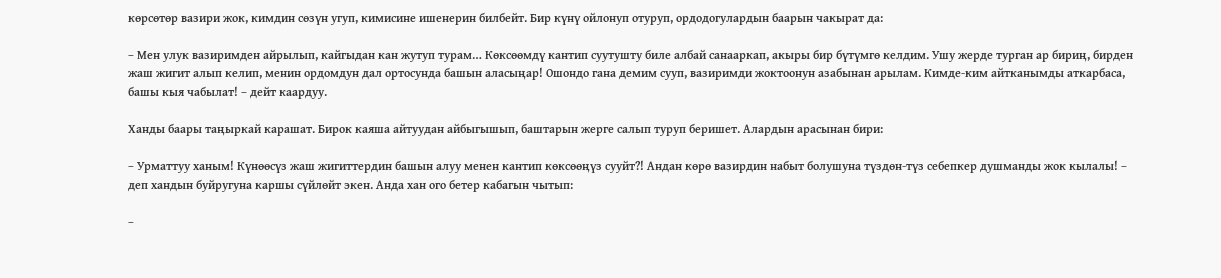көрсөтөр вазири жок, кимдин сөзүн угуп, кимисине ишенерин билбейт. Бир күнү ойлонуп отуруп, ордодогулардын баарын чакырат да:

– Мен улук вазиримден айрылып, кайгыдан кан жутуп турам… Көксөөмдү кантип суутушту биле албай санааркап, акыры бир бүтүмгө келдим. Ушу жерде турган ар бириң, бирден жаш жигит алып келип, менин ордомдун дал ортосунда башын аласыңар! Ошондо гана демим сууп, вазиримди жоктоонун азабынан арылам. Кимде-ким айтканымды аткарбаса, башы кыя чабылат! – дейт каардуу.

Ханды баары таңыркай карашат. Бирок каяша айтуудан айбыгышып, баштарын жерге салып туруп беришет. Алардын арасынан бири:

– Урматтуу ханым! Күнөөсүз жаш жигиттердин башын алуу менен кантип көксөөңүз сууйт?! Андан көрө вазирдин набыт болушуна түздөн-түз себепкер душманды жок кылалы! – деп хандын буйругуна каршы сүйлөйт экен. Анда хан ого бетер кабагын чытып:

–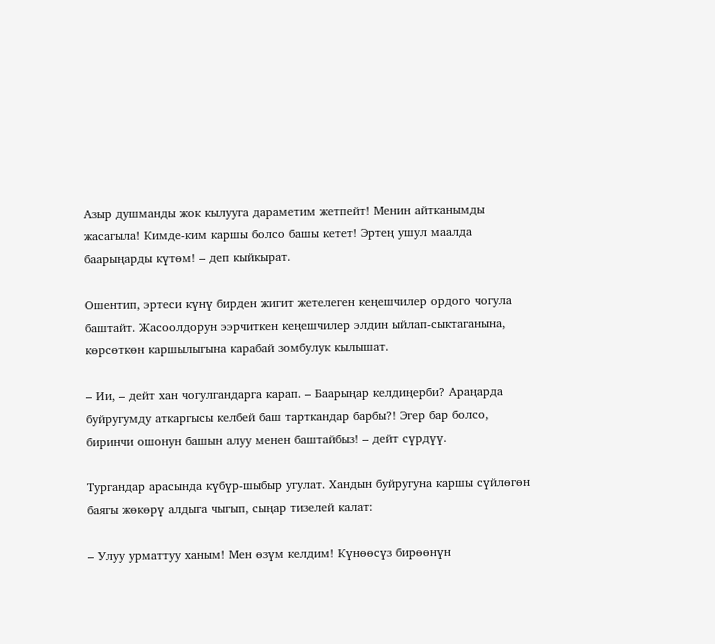Азыр душманды жок кылууга дараметим жетпейт! Менин айтканымды жасагыла! Кимде-ким каршы болсо башы кетет! Эртең ушул маалда баарыңарды күтөм! – деп кыйкырат.

Ошентип, эртеси күнү бирден жигит жетелеген кеңешчилер ордого чогула баштайт. Жасоолдорун ээрчиткен кеңешчилер элдин ыйлап-сыктаганына, көрсөткөн каршылыгына карабай зомбулук кылышат.

– Ии, – дейт хан чогулгандарга карап. – Баарыңар келдиңерби? Араңарда буйругумду аткаргысы келбей баш тарткандар барбы?! Эгер бар болсо, биринчи ошонун башын алуу менен баштайбыз! – дейт сүрдүү.

Тургандар арасында күбүр-шыбыр угулат. Хандын буйругуна каршы сүйлөгөн баягы жөкөрү алдыга чыгып, сыңар тизелей калат:

– Улуу урматтуу ханым! Мен өзүм келдим! Күнөөсүз бирөөнүн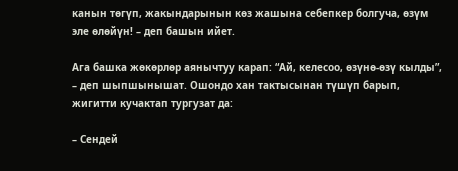канын төгүп, жакындарынын көз жашына себепкер болгуча, өзүм эле өлөйүн! – деп башын ийет.

Ага башка жөкөрлөр аянычтуу карап: “Ай, келесоо, өзүнө-өзү кылды”, – деп шыпшынышат. Ошондо хан тактысынан түшүп барып, жигитти кучактап тургузат да:

– Сендей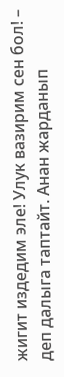жигит издедим эле! Улук вазирим сен бол! – деп далыга таптайт. Анан жарданып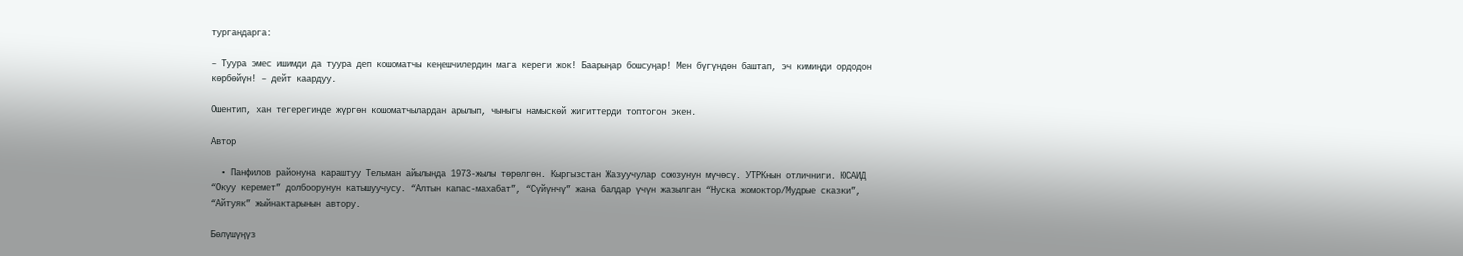тургандарга:

– Туура эмес ишимди да туура деп кошоматчы кеңешчилердин мага кереги жок! Баарыңар бошсуңар! Мен бүгүндөн баштап, эч кимиңди ордодон көрбөйүн! – дейт каардуу.

Ошентип, хан тегерегинде жүргөн кошоматчылардан арылып, чыныгы намыскөй жигиттерди топтогон экен.

Автор

  • Панфилов районуна караштуу Тельман айылында 1973-жылы төрөлгөн. Кыргызстан Жазуучулар союзунун мүчөсү. УТРКнын отличниги. ЮСАИД “Окуу керемет” долбоорунун катышуучусу. “Алтын капас-махабат”, “Сүйүнчү” жана балдар үчүн жазылган “Нуска жомоктор/Мудрые сказки”, “Айтуяк” жыйнактарынын автору.

Бөлүшүңүз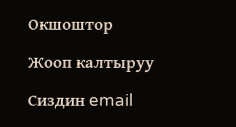Окшоштор

Жооп калтыруу

Сиздин email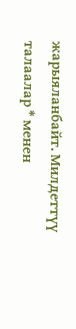жарыяланбайт. Милдеттүү талаалар * менен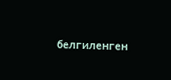белгиленген